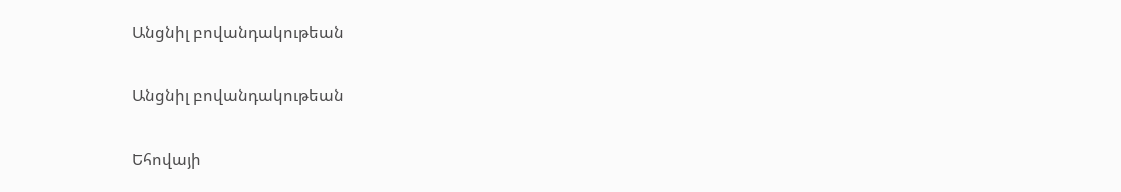Անցնիլ բովանդակութեան

Անցնիլ բովանդակութեան

Եհովայի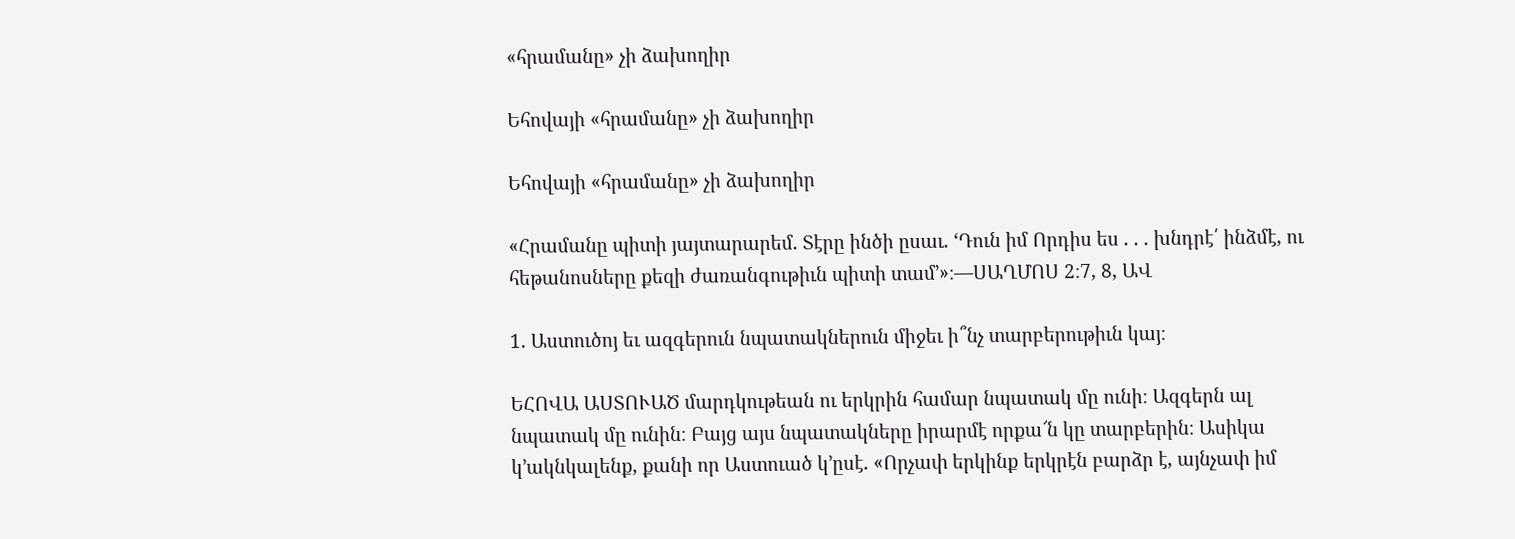«հրամանը» չի ձախողիր

Եհովայի «հրամանը» չի ձախողիր

Եհովայի «հրամանը» չի ձախողիր

«Հրամանը պիտի յայտարարեմ. Տէրը ինծի ըսաւ. ‘Դուն իմ Որդիս ես . . . խնդրէ՛ ինձմէ, ու հեթանոսները քեզի ժառանգութիւն պիտի տամ’»։—ՍԱՂՄՈՍ 2։7, 8, ԱՎ

1. Աստուծոյ եւ ազգերուն նպատակներուն միջեւ ի՞նչ տարբերութիւն կայ։

ԵՀՈՎԱ ԱՍՏՈՒԱԾ մարդկութեան ու երկրին համար նպատակ մը ունի։ Ազգերն ալ նպատակ մը ունին։ Բայց այս նպատակները իրարմէ որքա՜ն կը տարբերին։ Ասիկա կ’ակնկալենք, քանի որ Աստուած կ’ըսէ. «Որչափ երկինք երկրէն բարձր է, այնչափ իմ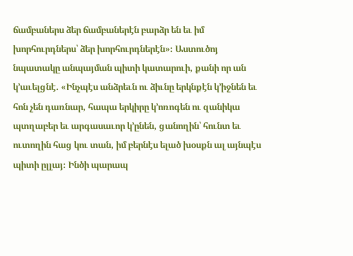ճամբաներս ձեր ճամբաներէն բարձր են եւ իմ խորհուրդներս՝ ձեր խորհուրդներէն»։ Աստուծոյ նպատակը անպայման պիտի կատարուի, քանի որ ան կ’աւելցնէ. «Ինչպէս անձրեւն ու ձիւնը երկնքէն կ’իջնեն եւ հոն չեն դառնար, հապա երկիրը կ’ոռոգեն ու զանիկա պտղաբեր եւ արգասաւոր կ’ընեն, ցանողին՝ հունտ եւ ուտողին հաց կու տան, իմ բերնէս ելած խօսքն ալ այնպէս պիտի ըլլայ։ Ինծի պարապ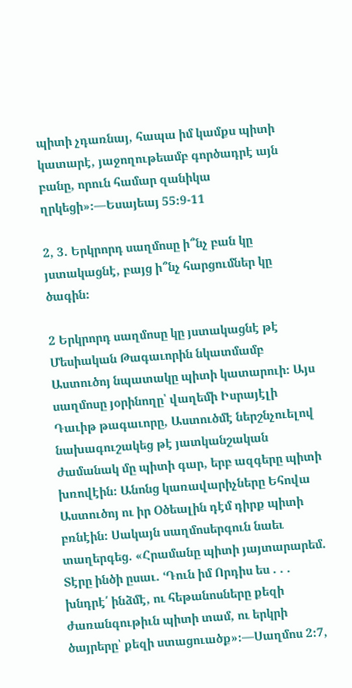պիտի չդառնայ, հապա իմ կամքս պիտի կատարէ, յաջողութեամբ գործադրէ այն բանը, որուն համար զանիկա ղրկեցի»։—Եսայեայ 55։9-11

2, 3. Երկրորդ սաղմոսը ի՞նչ բան կը յստակացնէ, բայց ի՞նչ հարցումներ կը ծագին։

2 Երկրորդ սաղմոսը կը յստակացնէ թէ Մեսիական Թագաւորին նկատմամբ Աստուծոյ նպատակը պիտի կատարուի։ Այս սաղմոսը յօրինողը՝ վաղեմի Իսրայէլի Դաւիթ թագաւորը, Աստուծմէ ներշնչուելով նախագուշակեց թէ յատկանշական ժամանակ մը պիտի գար, երբ ազգերը պիտի խռովէին։ Անոնց կառավարիչները Եհովա Աստուծոյ ու իր Օծեալին դէմ դիրք պիտի բռնէին։ Սակայն սաղմոսերգուն նաեւ տաղերգեց. «Հրամանը պիտի յայտարարեմ. Տէրը ինծի ըսաւ. ‘Դուն իմ Որդիս ես . . . խնդրէ՛ ինձմէ, ու հեթանոսները քեզի ժառանգութիւն պիտի տամ, ու երկրի ծայրերը՝ քեզի ստացուածք»։—Սաղմոս 2։7,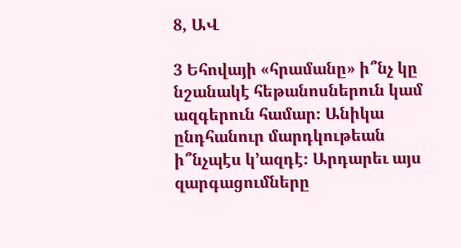8, ԱՎ

3 Եհովայի «հրամանը» ի՞նչ կը նշանակէ հեթանոսներուն կամ ազգերուն համար։ Անիկա ընդհանուր մարդկութեան ի՞նչպէս կ’ազդէ։ Արդարեւ այս զարգացումները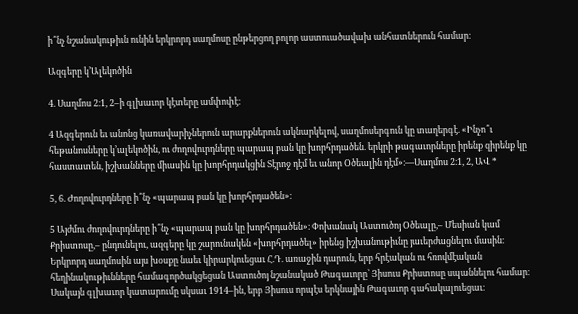ի՞նչ նշանակութիւն ունին երկրորդ սաղմոսը ընթերցող բոլոր աստուածավախ անհատներուն համար։

Ազգերը կ’Ալեկոծին

4. Սաղմոս 2։1, 2–ի գլխաւոր կէտերը ամփոփէ։

4 Ազգերուն եւ անոնց կառավարիչներուն արարքներուն ակնարկելով, սաղմոսերգուն կը տաղերգէ. «Ինչո՞ւ հեթանոսները կ’ալեկոծին, ու ժողովուրդները պարապ բան կը խորհրդածեն. երկրի թագաւորները իրենք զիրենք կը հաստատեն, իշխանները միասին կը խորհրդակցին Տէրոջ դէմ եւ անոր Օծեալին դէմ»։—Սաղմոս 2։1, 2, ԱՎ *

5, 6. Ժողովուրդները ի՞նչ «պարապ բան կը խորհրդածեն»։

5 Այժմու ժողովուրդները ի՞նչ «պարապ բան կը խորհրդածեն»։ Փոխանակ Աստուծոյ Օծեալը,– Մեսիան կամ Քրիստոսը,– ընդունելու, ազգերը կը շարունակեն «խորհրդածել» իրենց իշխանութիւնը յաւերժացնելու մասին։ Երկրորդ սաղմոսին այս խօսքը նաեւ կիրարկուեցաւ Հ.Դ. առաջին դարուն, երբ հրէական ու հռովմէական հեղինակութիւնները համագործակցեցան Աստուծոյ նշանակած Թագաւորը՝ Յիսուս Քրիստոսը սպաննելու համար։ Սակայն գլխաւոր կատարումը սկսաւ 1914–ին, երբ Յիսուս որպէս երկնային Թագաւոր գահակալուեցաւ։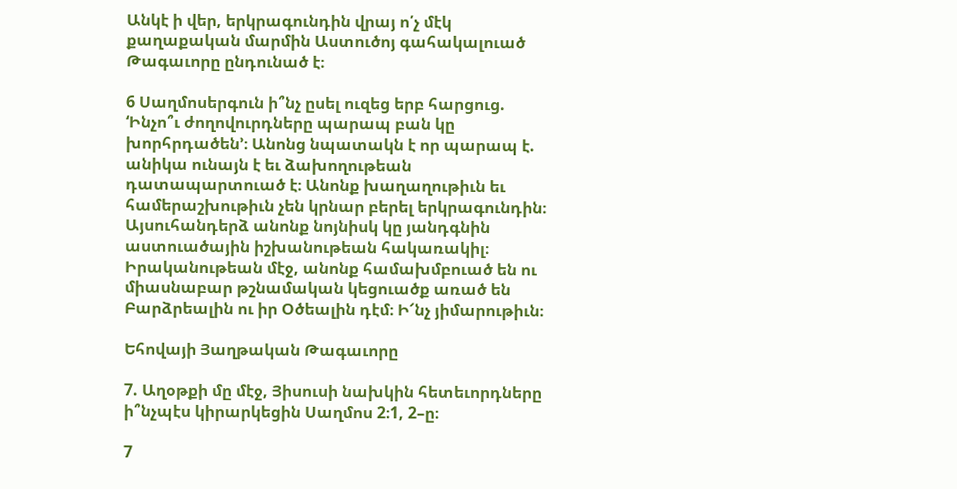Անկէ ի վեր, երկրագունդին վրայ ո՛չ մէկ քաղաքական մարմին Աստուծոյ գահակալուած Թագաւորը ընդունած է։

6 Սաղմոսերգուն ի՞նչ ըսել ուզեց երբ հարցուց. ‘Ինչո՞ւ ժողովուրդները պարապ բան կը խորհրդածեն’։ Անոնց նպատակն է որ պարապ է. անիկա ունայն է եւ ձախողութեան դատապարտուած է։ Անոնք խաղաղութիւն եւ համերաշխութիւն չեն կրնար բերել երկրագունդին։ Այսուհանդերձ անոնք նոյնիսկ կը յանդգնին աստուածային իշխանութեան հակառակիլ։ Իրականութեան մէջ, անոնք համախմբուած են ու միասնաբար թշնամական կեցուածք առած են Բարձրեալին ու իր Օծեալին դէմ։ Ի՜նչ յիմարութիւն։

Եհովայի Յաղթական Թագաւորը

7. Աղօթքի մը մէջ, Յիսուսի նախկին հետեւորդները ի՞նչպէս կիրարկեցին Սաղմոս 2։1, 2–ը։

7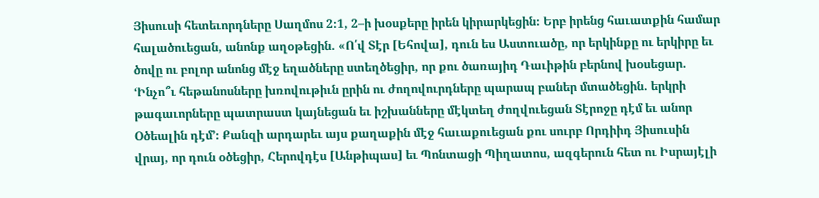Յիսուսի հետեւորդները Սաղմոս 2։1, 2–ի խօսքերը իրեն կիրարկեցին։ Երբ իրենց հաւատքին համար հալածուեցան, անոնք աղօթեցին. «Ո՛վ Տէր [Եհովա], դուն ես Աստուածը, որ երկինքը ու երկիրը եւ ծովը ու բոլոր անոնց մէջ եղածները ստեղծեցիր, որ քու ծառայիդ Դաւիթին բերնով խօսեցար. ‘Ինչո՞ւ հեթանոսները խռովութիւն ըրին ու ժողովուրդները պարապ բաներ մտածեցին. երկրի թագաւորները պատրաստ կայնեցան եւ իշխանները մէկտեղ ժողվուեցան Տէրոջը դէմ եւ անոր Օծեալին դէմ’։ Քանզի արդարեւ այս քաղաքին մէջ հաւաքուեցան քու սուրբ Որդիիդ Յիսուսին վրայ, որ դուն օծեցիր, Հերովդէս [Անթիպաս] եւ Պոնտացի Պիղատոս, ազգերուն հետ ու Իսրայէլի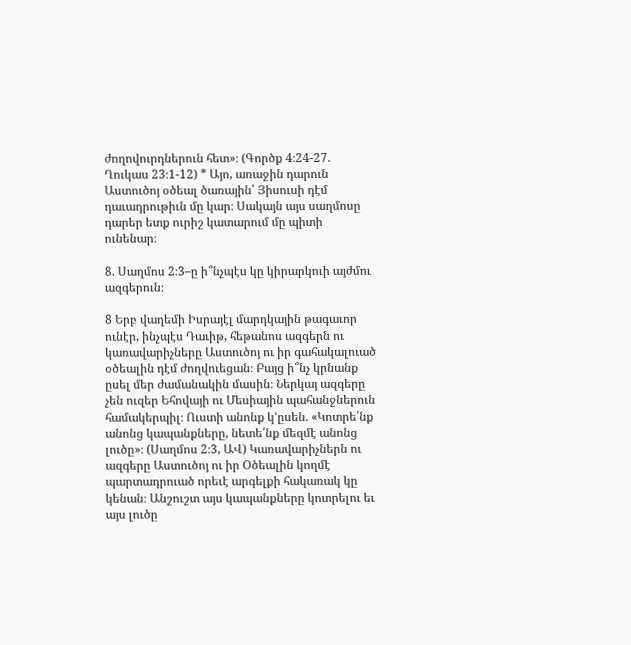ժողովուրդներուն հետ»։ (Գործք 4։24-27. Ղուկաս 23։1-12) * Այո, առաջին դարուն Աստուծոյ օծեալ ծառային՝ Յիսուսի դէմ դաւադրութիւն մը կար։ Սակայն այս սաղմոսը դարեր ետք ուրիշ կատարում մը պիտի ունենար։

8. Սաղմոս 2։3–ը ի՞նչպէս կը կիրարկուի այժմու ազգերուն։

8 Երբ վաղեմի Իսրայէլ մարդկային թագաւոր ունէր, ինչպէս Դաւիթ, հեթանոս ազգերն ու կառավարիչները Աստուծոյ ու իր գահակալուած օծեալին դէմ ժողվուեցան։ Բայց ի՞նչ կրնանք ըսել մեր ժամանակին մասին։ Ներկայ ազգերը չեն ուզեր Եհովայի ու Մեսիային պահանջներուն համակերպիլ։ Ուստի անոնք կ’ըսեն. «Կոտրե՛նք անոնց կապանքները, նետե՛նք մեզմէ անոնց լուծը»։ (Սաղմոս 2։3, ԱՎ) Կառավարիչներն ու ազգերը Աստուծոյ ու իր Օծեալին կողմէ պարտադրուած որեւէ արգելքի հակառակ կը կենան։ Անշուշտ այս կապանքները կոտրելու եւ այս լուծը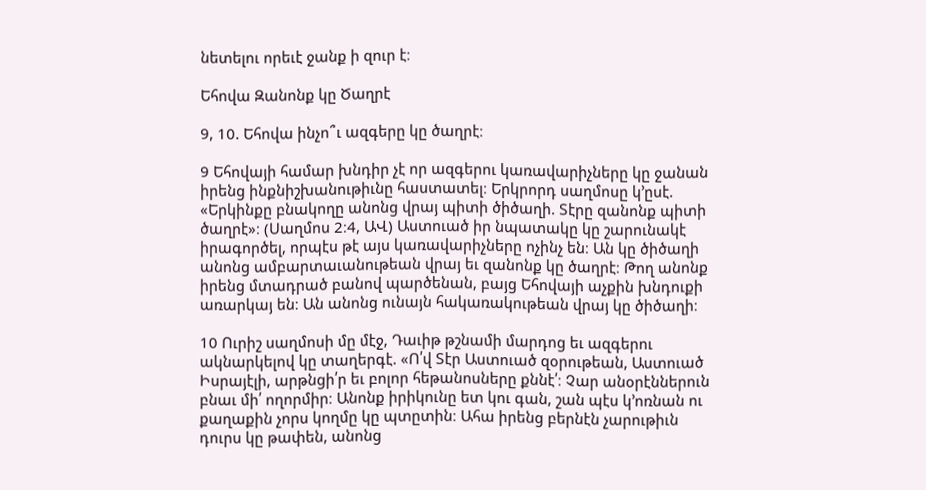նետելու որեւէ ջանք ի զուր է։

Եհովա Զանոնք կը Ծաղրէ

9, 10. Եհովա ինչո՞ւ ազգերը կը ծաղրէ։

9 Եհովայի համար խնդիր չէ որ ազգերու կառավարիչները կը ջանան իրենց ինքնիշխանութիւնը հաստատել։ Երկրորդ սաղմոսը կ’ըսէ. «Երկինքը բնակողը անոնց վրայ պիտի ծիծաղի. Տէրը զանոնք պիտի ծաղրէ»։ (Սաղմոս 2։4, ԱՎ) Աստուած իր նպատակը կը շարունակէ իրագործել, որպէս թէ այս կառավարիչները ոչինչ են։ Ան կը ծիծաղի անոնց ամբարտաւանութեան վրայ եւ զանոնք կը ծաղրէ։ Թող անոնք իրենց մտադրած բանով պարծենան, բայց Եհովայի աչքին խնդուքի առարկայ են։ Ան անոնց ունայն հակառակութեան վրայ կը ծիծաղի։

10 Ուրիշ սաղմոսի մը մէջ, Դաւիթ թշնամի մարդոց եւ ազգերու ակնարկելով կը տաղերգէ. «Ո՛վ Տէր Աստուած զօրութեան, Աստուած Իսրայէլի, արթնցի՛ր եւ բոլոր հեթանոսները քննէ՛։ Չար անօրէններուն բնաւ մի՛ ողորմիր։ Անոնք իրիկունը ետ կու գան, շան պէս կ’ոռնան ու քաղաքին չորս կողմը կը պտըտին։ Ահա իրենց բերնէն չարութիւն դուրս կը թափեն, անոնց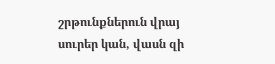շրթունքներուն վրայ սուրեր կան, վասն զի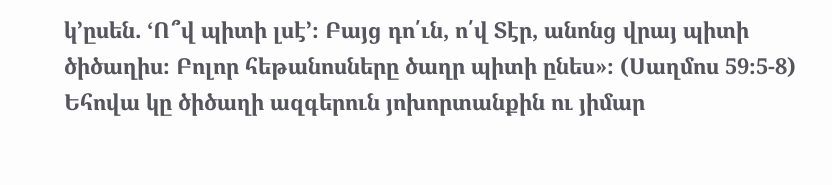կ’ըսեն. ‘Ո՞վ պիտի լսէ’։ Բայց դո՛ւն, ո՛վ Տէր, անոնց վրայ պիտի ծիծաղիս։ Բոլոր հեթանոսները ծաղր պիտի ընես»։ (Սաղմոս 59։5-8) Եհովա կը ծիծաղի ազգերուն յոխորտանքին ու յիմար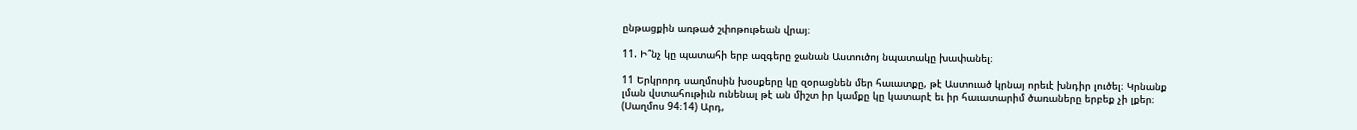ընթացքին առթած շփոթութեան վրայ։

11. Ի՞նչ կը պատահի երբ ազգերը ջանան Աստուծոյ նպատակը խափանել։

11 Երկրորդ սաղմոսին խօսքերը կը զօրացնեն մեր հաւատքը, թէ Աստուած կրնայ որեւէ խնդիր լուծել։ Կրնանք լման վստահութիւն ունենալ թէ ան միշտ իր կամքը կը կատարէ եւ իր հաւատարիմ ծառաները երբեք չի լքեր։ (Սաղմոս 94։14) Արդ,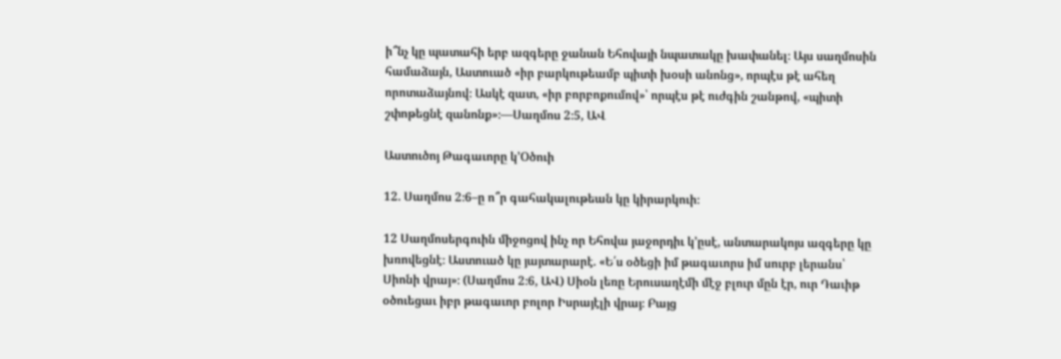ի՞նչ կը պատահի երբ ազգերը ջանան Եհովայի նպատակը խափանել։ Այս սաղմոսին համաձայն, Աստուած «իր բարկութեամբ պիտի խօսի անոնց», որպէս թէ ահեղ որոտաձայնով։ Ասկէ զատ, «իր բորբոքումով»՝ որպէս թէ ուժգին շանթով, «պիտի շփոթեցնէ զանոնք»։—Սաղմոս 2։5, ԱՎ

Աստուծոյ Թագաւորը կ’Օծուի

12. Սաղմոս 2։6–ը ո՞ր գահակալութեան կը կիրարկուի։

12 Սաղմոսերգուին միջոցով ինչ որ Եհովա յաջորդիւ կ’ըսէ, անտարակոյս ազգերը կը խռովեցնէ։ Աստուած կը յայտարարէ. «Ե՛ս օծեցի իմ թագաւորս իմ սուրբ լերանս՝ Սիոնի վրայ»։ (Սաղմոս 2։6, ԱՎ) Սիօն լեռը Երուսաղէմի մէջ բլուր մըն էր, ուր Դաւիթ օծուեցաւ իբր թագաւոր բոլոր Իսրայէլի վրայ։ Բայց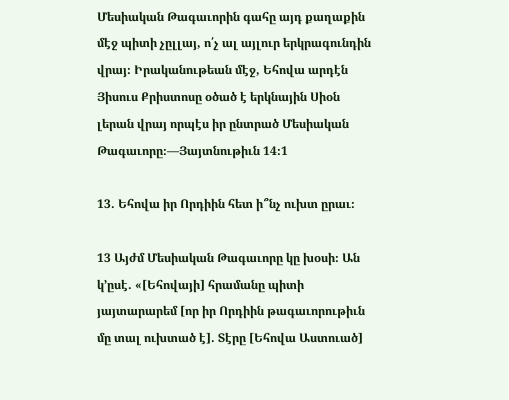Մեսիական Թագաւորին գահը այդ քաղաքին մէջ պիտի չըլլայ, ո՛չ ալ այլուր երկրագունդին վրայ։ Իրականութեան մէջ, Եհովա արդէն Յիսուս Քրիստոսը օծած է երկնային Սիօն լերան վրայ որպէս իր ընտրած Մեսիական Թագաւորը։—Յայտնութիւն 14։1

13. Եհովա իր Որդիին հետ ի՞նչ ուխտ ըրաւ։

13 Այժմ Մեսիական Թագաւորը կը խօսի։ Ան կ’ըսէ. «[Եհովայի] հրամանը պիտի յայտարարեմ [որ իր Որդիին թագաւորութիւն մը տալ ուխտած է]. Տէրը [Եհովա Աստուած]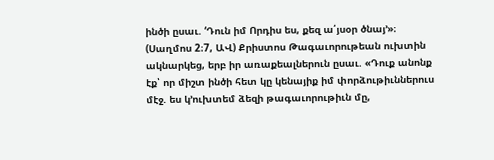ինծի ըսաւ. ‘Դուն իմ Որդիս ես, քեզ ա՛յսօր ծնայ’»։ (Սաղմոս 2։7, ԱՎ) Քրիստոս Թագաւորութեան ուխտին ակնարկեց, երբ իր առաքեալներուն ըսաւ. «Դուք անոնք էք՝ որ միշտ ինծի հետ կը կենայիք իմ փորձութիւններուս մէջ. ես կ’ուխտեմ ձեզի թագաւորութիւն մը,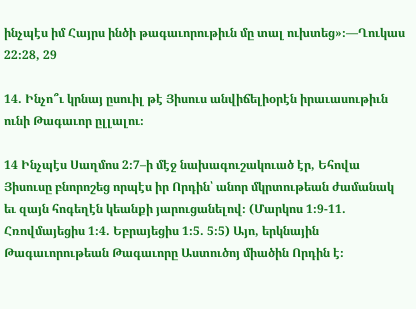ինչպէս իմ Հայրս ինծի թագաւորութիւն մը տալ ուխտեց»։—Ղուկաս 22։28, 29

14. Ինչո՞ւ կրնայ ըսուիլ թէ Յիսուս անվիճելիօրէն իրաւասութիւն ունի Թագաւոր ըլլալու։

14 Ինչպէս Սաղմոս 2։7–ի մէջ նախագուշակուած էր, Եհովա Յիսուսը բնորոշեց որպէս իր Որդին՝ անոր մկրտութեան ժամանակ եւ զայն հոգեղէն կեանքի յարուցանելով։ (Մարկոս 1։9-11. Հռովմայեցիս 1։4. Եբրայեցիս 1։5. 5։5) Այո, երկնային Թագաւորութեան Թագաւորը Աստուծոյ միածին Որդին է։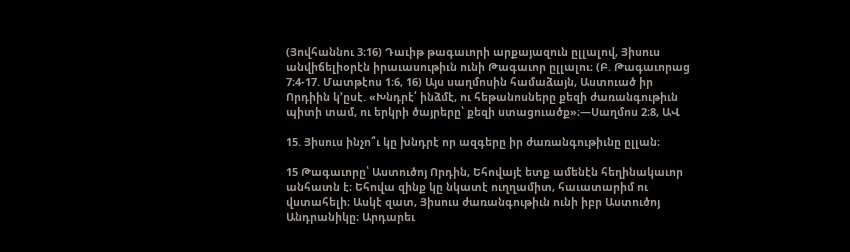(Յովհաննու 3։16) Դաւիթ թագաւորի արքայազուն ըլլալով, Յիսուս անվիճելիօրէն իրաւասութիւն ունի Թագաւոր ըլլալու։ (Բ. Թագաւորաց 7։4-17. Մատթէոս 1։6, 16) Այս սաղմոսին համաձայն, Աստուած իր Որդիին կ’ըսէ. «Խնդրէ՛ ինձմէ, ու հեթանոսները քեզի ժառանգութիւն պիտի տամ, ու երկրի ծայրերը՝ քեզի ստացուածք»։—Սաղմոս 2։8, ԱՎ

15. Յիսուս ինչո՞ւ կը խնդրէ որ ազգերը իր ժառանգութիւնը ըլլան։

15 Թագաւորը՝ Աստուծոյ Որդին, Եհովայէ ետք ամենէն հեղինակաւոր անհատն է։ Եհովա զինք կը նկատէ ուղղամիտ, հաւատարիմ ու վստահելի։ Ասկէ զատ, Յիսուս ժառանգութիւն ունի իբր Աստուծոյ Անդրանիկը։ Արդարեւ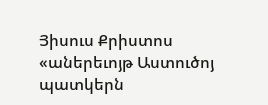Յիսուս Քրիստոս «աներեւոյթ Աստուծոյ պատկերն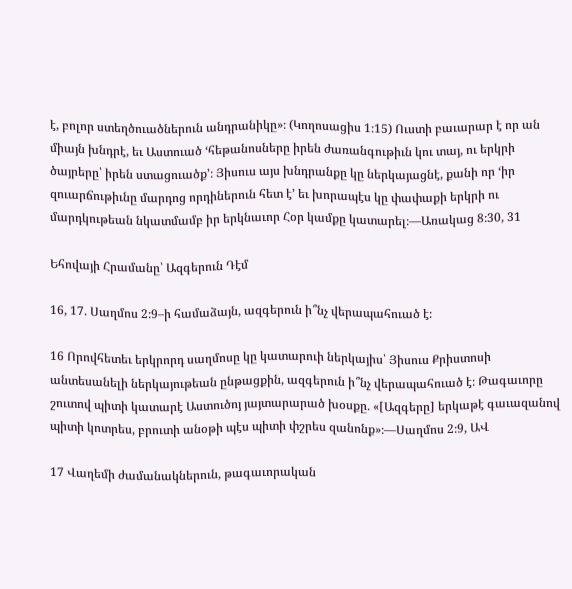է, բոլոր ստեղծուածներուն անդրանիկը»։ (Կողոսացիս 1։15) Ուստի բաւարար է որ ան միայն խնդրէ, եւ Աստուած ‘հեթանոսները իրեն ժառանգութիւն կու տայ, ու երկրի ծայրերը՝ իրեն ստացուածք’։ Յիսուս այս խնդրանքը կը ներկայացնէ, քանի որ ‘իր զուարճութիւնը մարդոց որդիներուն հետ է’ եւ խորապէս կը փափաքի երկրի ու մարդկութեան նկատմամբ իր երկնաւոր Հօր կամքը կատարել։—Առակաց 8։30, 31

Եհովայի Հրամանը՝ Ազգերուն Դէմ

16, 17. Սաղմոս 2։9–ի համաձայն, ազգերուն ի՞նչ վերապահուած է։

16 Որովհետեւ երկրորդ սաղմոսը կը կատարուի ներկայիս՝ Յիսուս Քրիստոսի անտեսանելի ներկայութեան ընթացքին, ազգերուն ի՞նչ վերապահուած է։ Թագաւորը շուտով պիտի կատարէ Աստուծոյ յայտարարած խօսքը. «[Ազգերը] երկաթէ գաւազանով պիտի կոտրես, բրուտի անօթի պէս պիտի փշրես զանոնք»։—Սաղմոս 2։9, ԱՎ

17 Վաղեմի ժամանակներուն, թագաւորական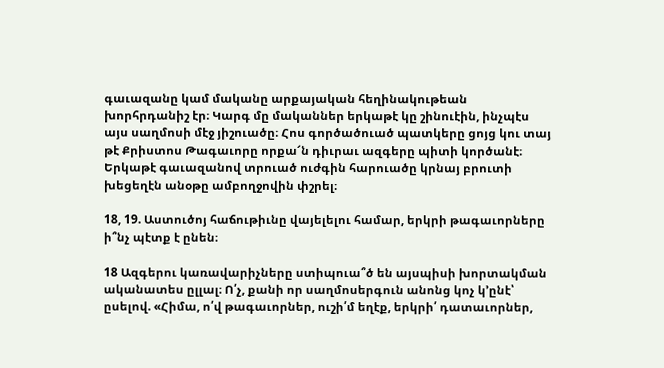գաւազանը կամ մականը արքայական հեղինակութեան խորհրդանիշ էր։ Կարգ մը մականներ երկաթէ կը շինուէին, ինչպէս այս սաղմոսի մէջ յիշուածը։ Հոս գործածուած պատկերը ցոյց կու տայ թէ Քրիստոս Թագաւորը որքա՜ն դիւրաւ ազգերը պիտի կործանէ։ Երկաթէ գաւազանով տրուած ուժգին հարուածը կրնայ բրուտի խեցեղէն անօթը ամբողջովին փշրել։

18, 19. Աստուծոյ հաճութիւնը վայելելու համար, երկրի թագաւորները ի՞նչ պէտք է ընեն։

18 Ազգերու կառավարիչները ստիպուա՞ծ են այսպիսի խորտակման ականատես ըլլալ։ Ո՛չ, քանի որ սաղմոսերգուն անոնց կոչ կ’ընէ՝ ըսելով. «Հիմա, ո՛վ թագաւորներ, ուշի՛մ եղէք, երկրի՛ դատաւորներ,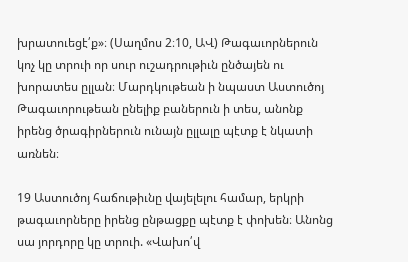խրատուեցէ՛ք»։ (Սաղմոս 2։10, ԱՎ) Թագաւորներուն կոչ կը տրուի որ սուր ուշադրութիւն ընծայեն ու խորատես ըլլան։ Մարդկութեան ի նպաստ Աստուծոյ Թագաւորութեան ընելիք բաներուն ի տես, անոնք իրենց ծրագիրներուն ունայն ըլլալը պէտք է նկատի առնեն։

19 Աստուծոյ հաճութիւնը վայելելու համար, երկրի թագաւորները իրենց ընթացքը պէտք է փոխեն։ Անոնց սա յորդորը կը տրուի. «Վախո՛վ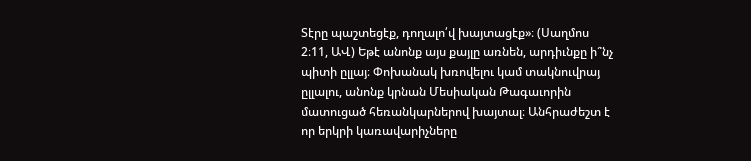Տէրը պաշտեցէք, դողալո՛վ խայտացէք»։ (Սաղմոս 2։11, ԱՎ) Եթէ անոնք այս քայլը առնեն, արդիւնքը ի՞նչ պիտի ըլլայ։ Փոխանակ խռովելու կամ տակնուվրայ ըլլալու, անոնք կրնան Մեսիական Թագաւորին մատուցած հեռանկարներով խայտալ։ Անհրաժեշտ է որ երկրի կառավարիչները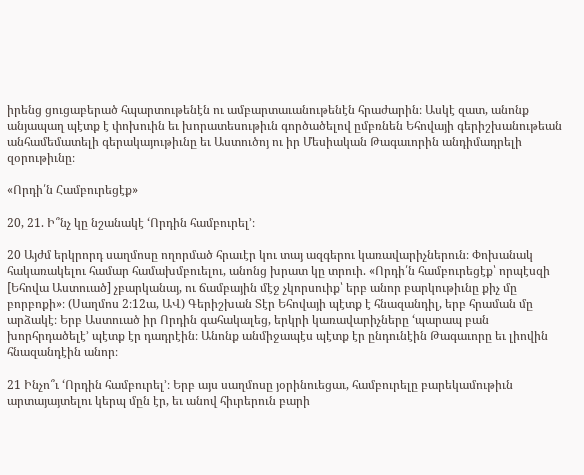իրենց ցուցաբերած հպարտութենէն ու ամբարտաւանութենէն հրաժարին։ Ասկէ զատ, անոնք անյապաղ պէտք է փոխուին եւ խորատեսութիւն գործածելով ըմբռնեն Եհովայի գերիշխանութեան անհամեմատելի գերակայութիւնը եւ Աստուծոյ ու իր Մեսիական Թագաւորին անդիմադրելի զօրութիւնը։

«Որդի՛ն Համբուրեցէք»

20, 21. Ի՞նչ կը նշանակէ ‘Որդին համբուրել’։

20 Այժմ երկրորդ սաղմոսը ողորմած հրաւէր կու տայ ազգերու կառավարիչներուն։ Փոխանակ հակառակելու համար համախմբուելու, անոնց խրատ կը տրուի. «Որդի՛ն համբուրեցէք՝ որպէսզի [Եհովա Աստուած] չբարկանայ, ու ճամբային մէջ չկորսուիք՝ երբ անոր բարկութիւնը քիչ մը բորբոքի»։ (Սաղմոս 2։12ա, ԱՎ) Գերիշխան Տէր Եհովայի պէտք է հնազանդիլ, երբ հրաման մը արձակէ։ Երբ Աստուած իր Որդին գահակալեց, երկրի կառավարիչները ‘պարապ բան խորհրդածելէ’ պէտք էր դադրէին։ Անոնք անմիջապէս պէտք էր ընդունէին Թագաւորը եւ լիովին հնազանդէին անոր։

21 Ինչո՞ւ ‘Որդին համբուրել’։ Երբ այս սաղմոսը յօրինուեցաւ, համբուրելը բարեկամութիւն արտայայտելու կերպ մըն էր, եւ անով հիւրերուն բարի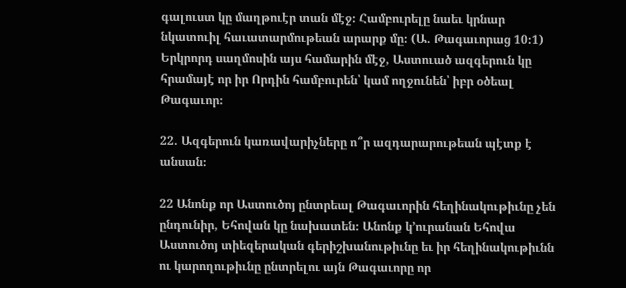գալուստ կը մաղթուէր տան մէջ։ Համբուրելը նաեւ կրնար նկատուիլ հաւատարմութեան արարք մը։ (Ա. Թագաւորաց 10։1) Երկրորդ սաղմոսին այս համարին մէջ, Աստուած ազգերուն կը հրամայէ որ իր Որդին համբուրեն՝ կամ ողջունեն՝ իբր օծեալ Թագաւոր։

22. Ազգերուն կառավարիչները ո՞ր ազդարարութեան պէտք է անսան։

22 Անոնք որ Աստուծոյ ընտրեալ Թագաւորին հեղինակութիւնը չեն ընդունիր, Եհովան կը նախատեն։ Անոնք կ’ուրանան Եհովա Աստուծոյ տիեզերական գերիշխանութիւնը եւ իր հեղինակութիւնն ու կարողութիւնը ընտրելու այն Թագաւորը որ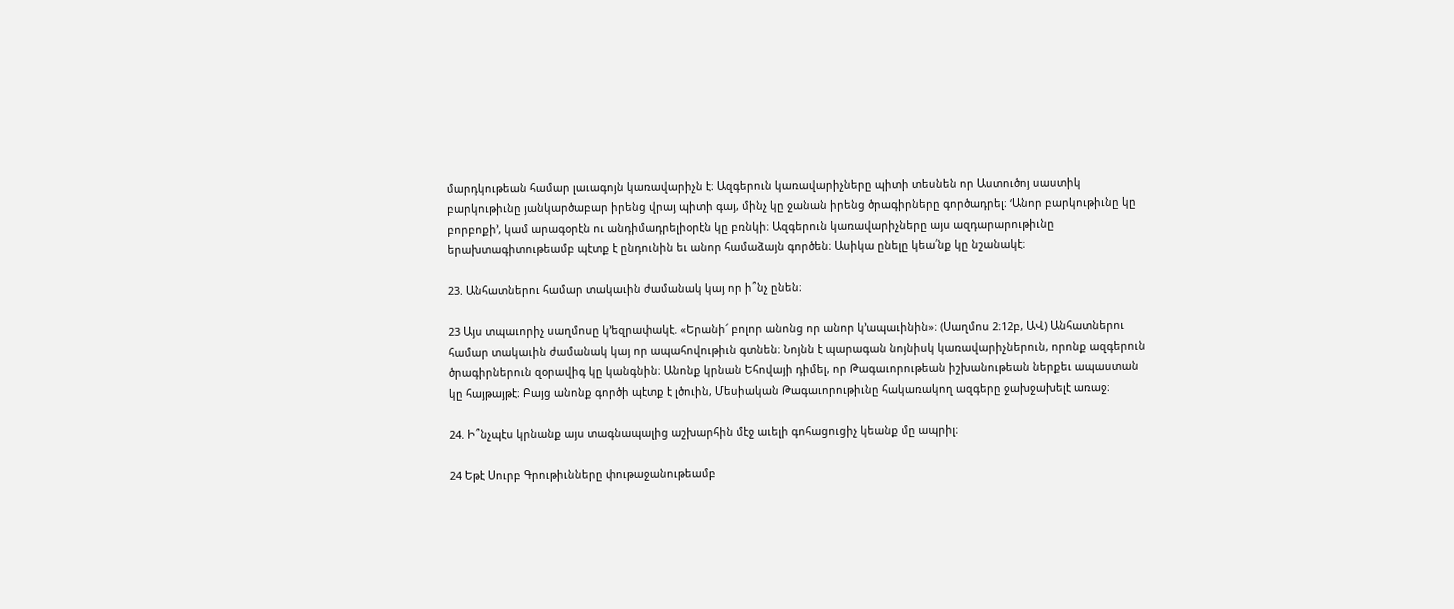մարդկութեան համար լաւագոյն կառավարիչն է։ Ազգերուն կառավարիչները պիտի տեսնեն որ Աստուծոյ սաստիկ բարկութիւնը յանկարծաբար իրենց վրայ պիտի գայ, մինչ կը ջանան իրենց ծրագիրները գործադրել։ ‘Անոր բարկութիւնը կը բորբոքի’, կամ արագօրէն ու անդիմադրելիօրէն կը բռնկի։ Ազգերուն կառավարիչները այս ազդարարութիւնը երախտագիտութեամբ պէտք է ընդունին եւ անոր համաձայն գործեն։ Ասիկա ընելը կեա՛նք կը նշանակէ։

23. Անհատներու համար տակաւին ժամանակ կայ որ ի՞նչ ընեն։

23 Այս տպաւորիչ սաղմոսը կ’եզրափակէ. «Երանի՜ բոլոր անոնց որ անոր կ’ապաւինին»։ (Սաղմոս 2։12բ, ԱՎ) Անհատներու համար տակաւին ժամանակ կայ որ ապահովութիւն գտնեն։ Նոյնն է պարագան նոյնիսկ կառավարիչներուն, որոնք ազգերուն ծրագիրներուն զօրավիգ կը կանգնին։ Անոնք կրնան Եհովայի դիմել, որ Թագաւորութեան իշխանութեան ներքեւ ապաստան կը հայթայթէ։ Բայց անոնք գործի պէտք է լծուին, Մեսիական Թագաւորութիւնը հակառակող ազգերը ջախջախելէ առաջ։

24. Ի՞նչպէս կրնանք այս տագնապալից աշխարհին մէջ աւելի գոհացուցիչ կեանք մը ապրիլ։

24 Եթէ Սուրբ Գրութիւնները փութաջանութեամբ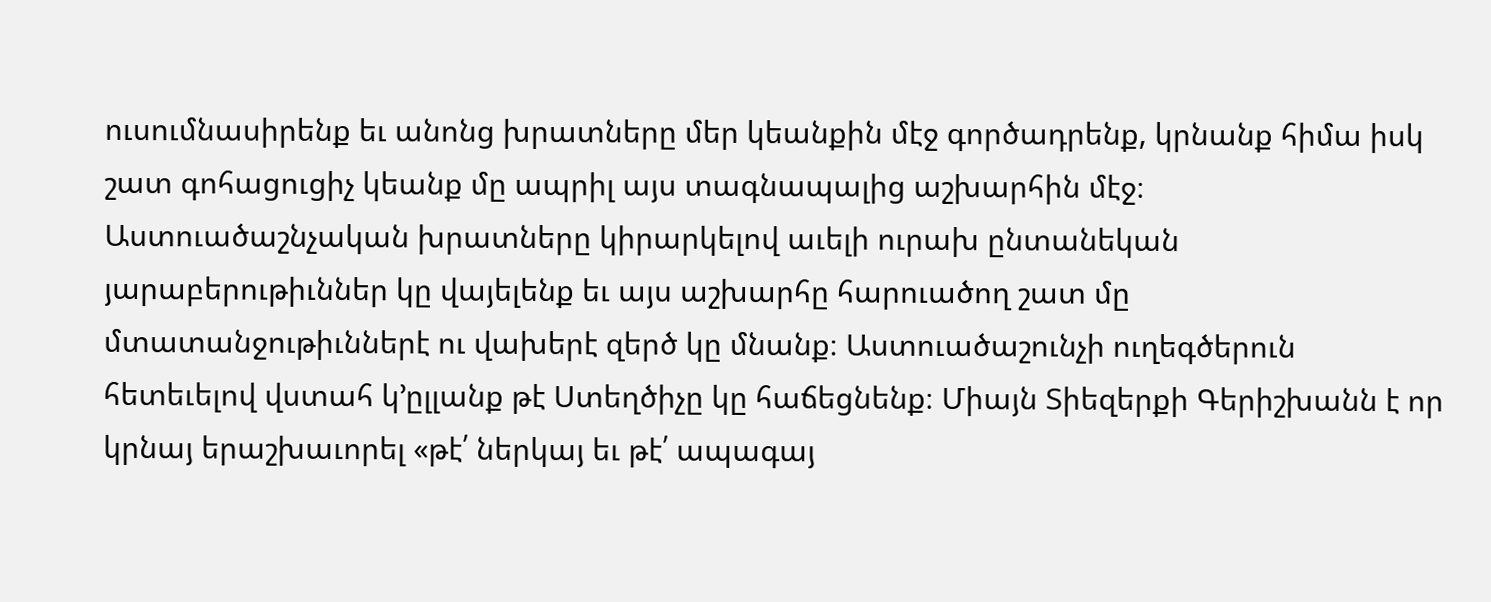ուսումնասիրենք եւ անոնց խրատները մեր կեանքին մէջ գործադրենք, կրնանք հիմա իսկ շատ գոհացուցիչ կեանք մը ապրիլ այս տագնապալից աշխարհին մէջ։ Աստուածաշնչական խրատները կիրարկելով աւելի ուրախ ընտանեկան յարաբերութիւններ կը վայելենք եւ այս աշխարհը հարուածող շատ մը մտատանջութիւններէ ու վախերէ զերծ կը մնանք։ Աստուածաշունչի ուղեգծերուն հետեւելով վստահ կ’ըլլանք թէ Ստեղծիչը կը հաճեցնենք։ Միայն Տիեզերքի Գերիշխանն է որ կրնայ երաշխաւորել «թէ՛ ներկայ եւ թէ՛ ապագայ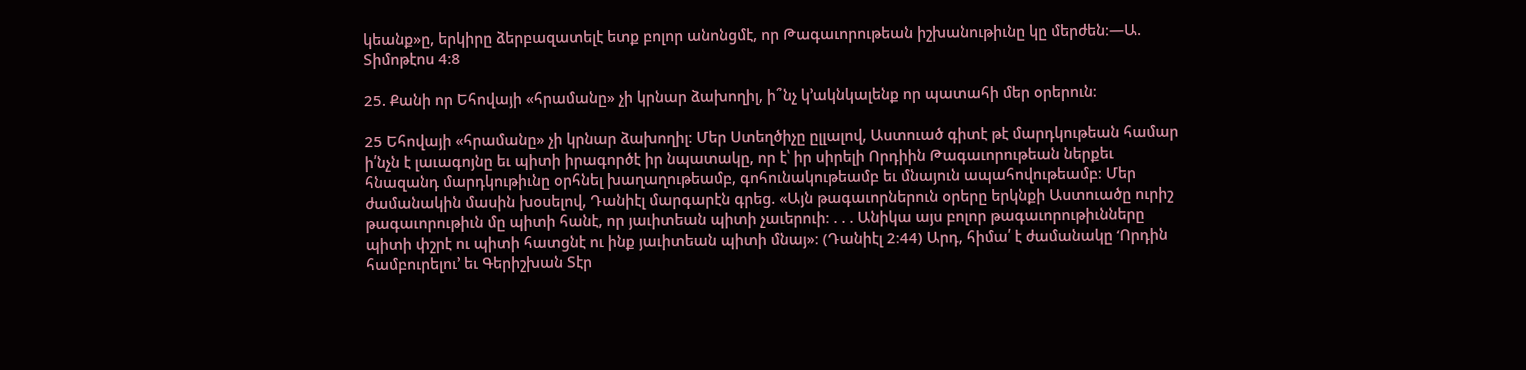կեանք»ը, երկիրը ձերբազատելէ ետք բոլոր անոնցմէ, որ Թագաւորութեան իշխանութիւնը կը մերժեն։—Ա. Տիմոթէոս 4։8

25. Քանի որ Եհովայի «հրամանը» չի կրնար ձախողիլ, ի՞նչ կ’ակնկալենք որ պատահի մեր օրերուն։

25 Եհովայի «հրամանը» չի կրնար ձախողիլ։ Մեր Ստեղծիչը ըլլալով, Աստուած գիտէ թէ մարդկութեան համար ի՛նչն է լաւագոյնը եւ պիտի իրագործէ իր նպատակը, որ է՝ իր սիրելի Որդիին Թագաւորութեան ներքեւ հնազանդ մարդկութիւնը օրհնել խաղաղութեամբ, գոհունակութեամբ եւ մնայուն ապահովութեամբ։ Մեր ժամանակին մասին խօսելով, Դանիէլ մարգարէն գրեց. «Այն թագաւորներուն օրերը երկնքի Աստուածը ուրիշ թագաւորութիւն մը պիտի հանէ, որ յաւիտեան պիտի չաւերուի։ . . . Անիկա այս բոլոր թագաւորութիւնները պիտի փշրէ ու պիտի հատցնէ ու ինք յաւիտեան պիտի մնայ»։ (Դանիէլ 2։44) Արդ, հիմա՛ է ժամանակը ‘Որդին համբուրելու’ եւ Գերիշխան Տէր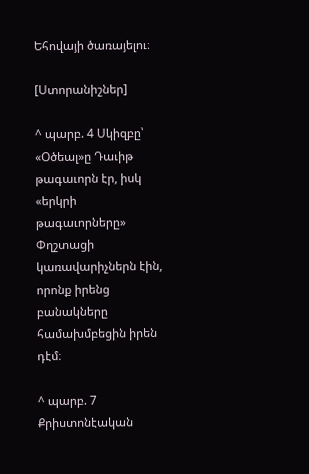Եհովայի ծառայելու։

[Ստորանիշներ]

^ պարբ. 4 Սկիզբը՝ «Օծեալ»ը Դաւիթ թագաւորն էր, իսկ «երկրի թագաւորները» Փղշտացի կառավարիչներն էին, որոնք իրենց բանակները համախմբեցին իրեն դէմ։

^ պարբ. 7 Քրիստոնէական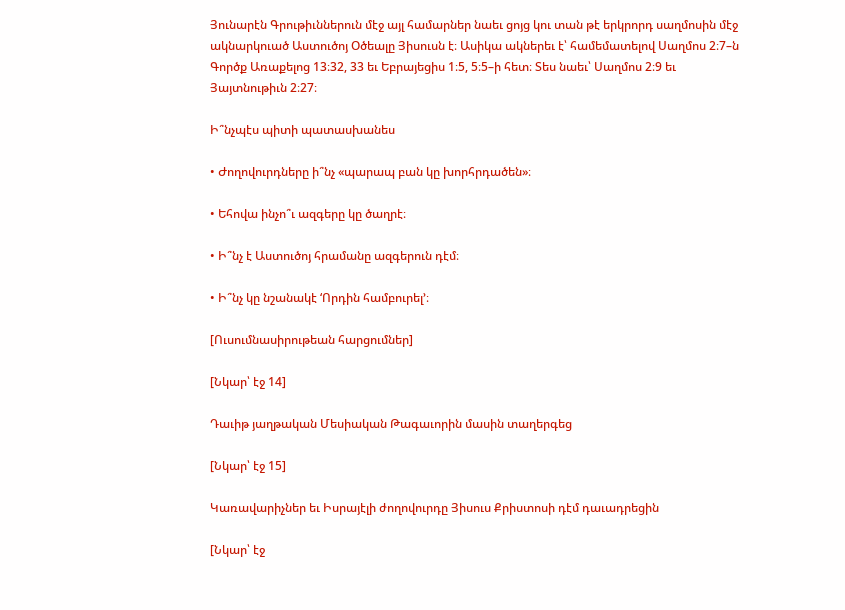Յունարէն Գրութիւններուն մէջ այլ համարներ նաեւ ցոյց կու տան թէ երկրորդ սաղմոսին մէջ ակնարկուած Աստուծոյ Օծեալը Յիսուսն է։ Ասիկա ակներեւ է՝ համեմատելով Սաղմոս 2։7–ն Գործք Առաքելոց 13։32, 33 եւ Եբրայեցիս 1։5, 5։5–ի հետ։ Տես նաեւ՝ Սաղմոս 2։9 եւ Յայտնութիւն 2։27։

Ի՞նչպէս պիտի պատասխանես

• Ժողովուրդները ի՞նչ «պարապ բան կը խորհրդածեն»։

• Եհովա ինչո՞ւ ազգերը կը ծաղրէ։

• Ի՞նչ է Աստուծոյ հրամանը ազգերուն դէմ։

• Ի՞նչ կը նշանակէ ‘Որդին համբուրել’։

[Ուսումնասիրութեան հարցումներ]

[Նկար՝ էջ 14]

Դաւիթ յաղթական Մեսիական Թագաւորին մասին տաղերգեց

[Նկար՝ էջ 15]

Կառավարիչներ եւ Իսրայէլի ժողովուրդը Յիսուս Քրիստոսի դէմ դաւադրեցին

[Նկար՝ էջ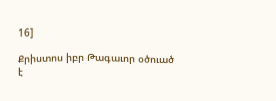16]

Քրիստոս իբր Թագաւոր օծուած է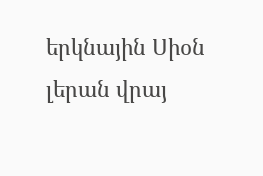երկնային Սիօն լերան վրայ